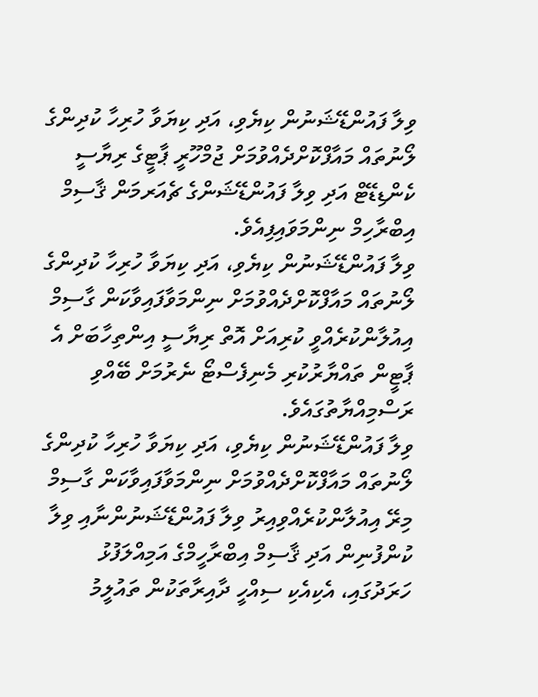ވިލާ ފައުންޑޭޝަނުން ކިޔެވި، އަދި ކިޔަވާ ހުރިހާ ކުދިންގެ ލޯނުތައް މައާފްކޮށްދެއްވުމަށް ޖުމްހޫރީ ޕާޓީގެ ރިޔާސީ ކެންޑިޑޭޓް އަދި ވިލާ ފައުންޑޭޝަންގެ ޗެއަރމަން ޤާސިމް އިބްރާހިމް ނިންމަވައިފިއެވެ.
ވިލާ ފައުންޑޭޝަނުން ކިޔެވި، އަދި ކިޔަވާ ހުރިހާ ކުދިންގެ ލޯނުތައް މައާފްކޮށްދެއްވުމަށް ނިންމަވާފައިވާކަން ގާސިމް އިއުލާންކުރެއްވީ ކުރިއަށް އޮތް ރިޔާސީ އިންތިހާބަށް އެ ޕާޓީން ތައްޔާރުކުރި މެނިފެސްޓޯ ނެރުމަށް ބޭއްވި ރަސްމިއްޔާތުގައެވެ.
ވިލާ ފައުންޑޭޝަނުން ކިޔެވި، އަދި ކިޔަވާ ހުރިހާ ކުދިންގެ ލޯނުތައް މައާފްކޮށްދެއްވުމަށް ނިންމަވާފައިވާކަން ގާސިމް މިރޭ އިއުލާންކުރެއްވިއިރު ވިލާ ފައުންޑޭޝަނުންނާއި ވިލާ ކުންފުނިން އަދި ޤާސިމް އިބްރާހީމްގެ އަމިއްލަފުޅު ހަރަދުގައި، އެކިއެކި ސިއްހީ ދާއިރާތަކުން ތައުލީމު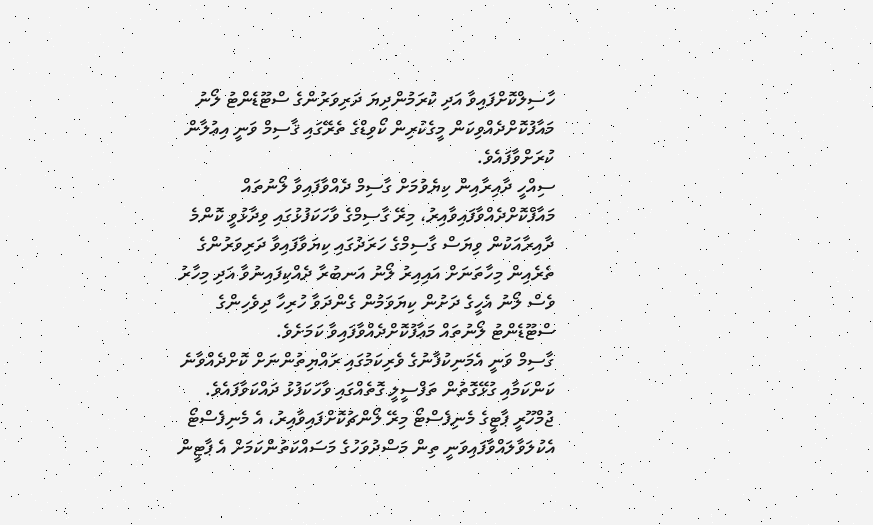ހާސިލްކޮށްފައިވާ އަދި ކުރަމުންދިޔަ ދަރިވަރުންގެ ސްޓޫޑެންޓު ލޯނު މައާފުކޮށްދެއްވިކަން މީގެކުރިން ކޯވިޑްގެ ތެރޭގައި ޤާސިމް ވަނީ އިޢުލާން ކުރަށްވާފައެވެ.
ސިއްހީ ދާއިރާއިން ކިޔެވުމަށް ގާސިމް ދެއްވާފައިވާ ލޯނުތައް މައާފްކޮށްދެއްވާފައިވާއިރު، މިރޭ ގާސިމްގެ ވާހަކަފުޅުގައި ވިދާޅުވީ ކޮންމެ ދާއިރާއަކުން ވިޔަސް ގާސިމްގެ ހަރަދުގައި ކިޔަވާފައިވާ ދަރިވަރުންގެ ތެރެއިން މިހާތަނަށް އައިއިރު ލޯނު އަނބުރާ ދެއްކިފައިނުވާ އަދި މިހާރު ވެސް ލޯނު އެހީގެ ދަށުން ކިޔަވަމުން ގެންދަވާ ހުރިހާ ދިވެހިންގެ ސްޓޫޑެންޓު ލޯނުތައް މަޢާފުކޮށްދެއްވާފައިވާ ކަމަށެވެ.
ގާސިމް ވަނީ އެމަނިކުފާނުގެ ވެރިކަމުގައި ރައްޔިތުންނަށް ކޮށްދެއްވާނެ ކަންކަމާއި ގުޅޭގޮތުން ތަފްސީލީ ގޮތެއްގައި ވާހަކަފުޅު ދައްކަވާފައެވެ.
ޖުމްހޫރީ ޕާޓީގެ މެނިފެސްޓޯ މިރޭ ލޯންޗުކޮށްފައިވާއިރު، އެ މެނިފެސްޓޯ އެކުލަވާލައްވާފައިވަނީ ތިން މަސްދުވަހުގެ މަސައްކަތުންކަމަށް އެ ޕާޓީން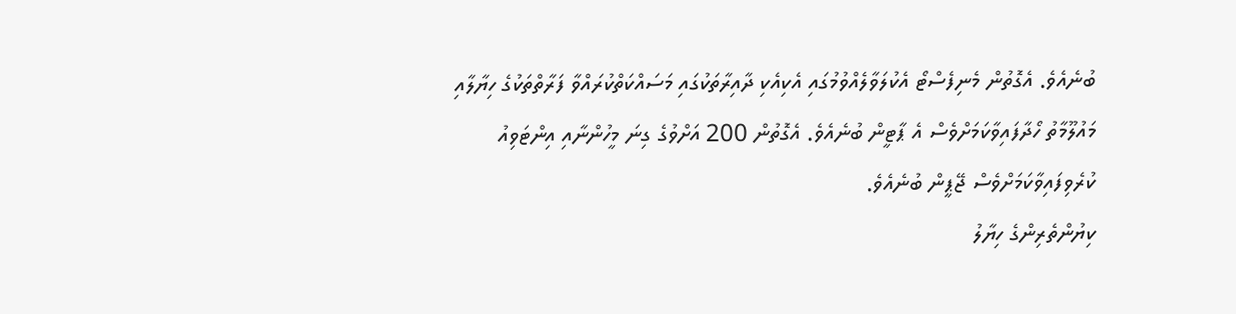ބުނެއެވެ. އެގޮތުން މެނިފެސްޓޯ އެކުލަވާލެއްވުމުގައި އެކިއެކި ދާއިރާތަކުގައި މަސައްކަތްކުރައްވާ ފަރާތްތަކުގެ ހިޔާލާއި މައުލޫމާތު ހޯދާފައިވާކަމަށްވެސް އެ ޕާޓީން ބުނެއެވެ. އެގޮތުން 200 އަށްވުގެ ގިނަ މީހުންނާއި އިންޓަވިއު ކުރެވިފައިވާކަމަށްވެސް ޖޭޕީން ބުނެއެވެ.
ކިޔުންތެރިންގެ ހިޔާލު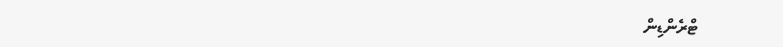ޓްރެންޑިން